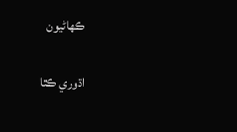ڪھاڻيون

اڌوري ڪٿا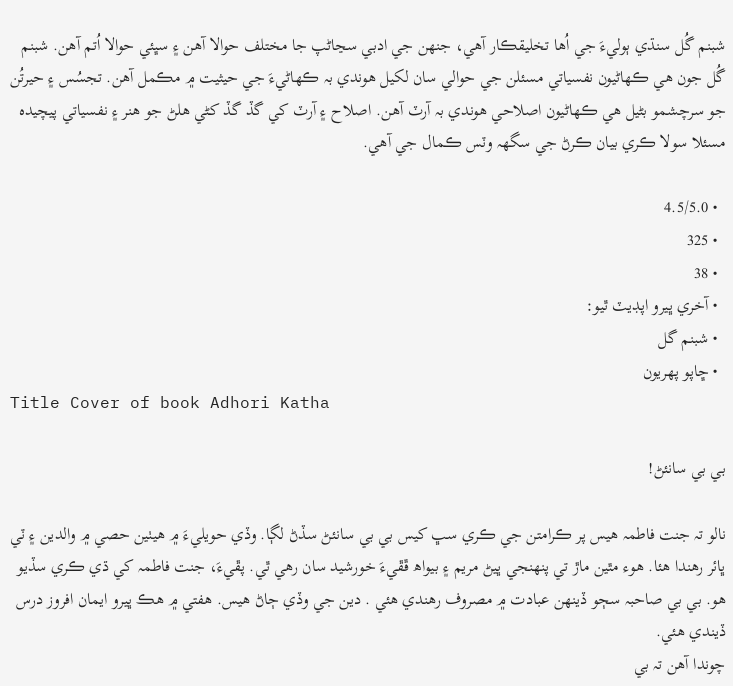شبنم گُل سنڌي ٻوليءَ جي اُها تخليقڪار آهي، جنھن جي ادبي سڃاڻپ جا مختلف حوالا آهن ۽ سڀئي حوالا اُتم آهن. شبنم گُل جون هي ڪھاڻيون نفسياتي مسئلن جي حوالي سان لکيل هوندي بہ ڪھاڻيءَ جي حيثيت ۾ مڪمل آهن. تجسُس ۽ حيرتُن جو سرچشمو بڻيل هي ڪھاڻيون اصلاحي هوندي بہ آرٽ آهن. اصلاح ۽ آرٽ کي گڏ گڏ کڻي هلڻ جو هنر ۽ نفسياتي پيچيدہ مسئلا سولا ڪري بيان ڪرڻ جي سگهہ وٽس ڪمال جي آهي.

  • 4.5/5.0
  • 325
  • 38
  • آخري ڀيرو اپڊيٽ ٿيو:
  • شبنم گل
  • ڇاپو پھريون
Title Cover of book Adhori Katha

بي بي سانئڻ!

نالو تہ جنت فاطمہ ھيس پر ڪرامتن جي ڪري سڀ کيس بي بي سانئڻ سڏڻ لڳا. وڏي حويليءَ ۾ ھيٺين حصي ۾ والدين ۽ ٽي ڀائر رھندا ھئا. ھوء مٿين ماڙ تي پنھنجي ڀيڻ مريم ۽ بيواھ ڦڦيءَ خورشيد سان رھي ٿي. پڦيءَ، جنت فاطمہ کي ڌي ڪري سڏيو ھو. بي بي صاحبہ سڄو ڏينھن عبادت ۾ مصروف رھندي ھئي . دين جي وڏي ڄاڻ ھيس. ھفتي ۾ ھڪ ڀيرو ايمان افروز درس ڏيندي ھئي.
چوندا آھن تہ بي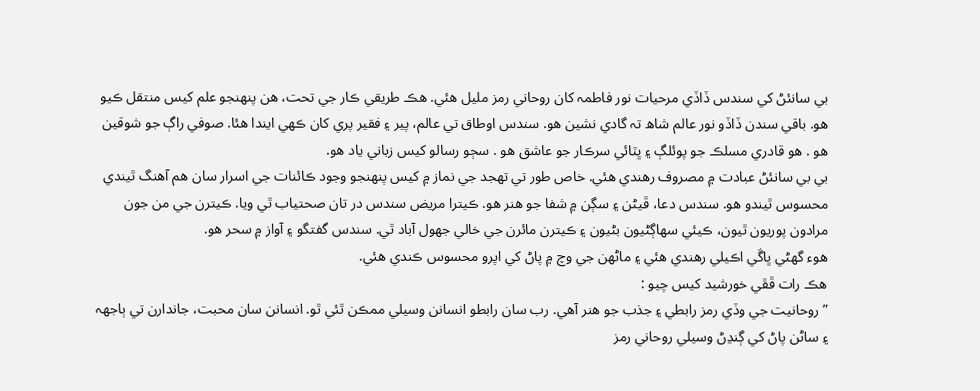بي سانئڻ کي سندس ڏاڏي مرحيات نور فاطمہ کان روحاني رمز مليل ھئي. ھڪ طريقي ڪار جي تحت، ھن پنھنجو علم کيس منتقل ڪيو ھو. باقي سندن ڏاڏو نور عالم شاھ تہ گادي نشين ھو. سندس اوطاق تي عالم، پير ۽ فقير پري کان ڪھي ايندا ھئا. صوفي راڳ جو شوقين ھو . ھو قادري مسلڪ جو پوئلڳ ۽ ڀٽائي سرڪار جو عاشق ھو . سڄو رسالو کيس زباني ياد ھو.
بي بي سانئڻ عبادت ۾ مصروف رھندي ھئي. خاص طور تي تھجد جي نماز ۾ کيس پنھنجو وجود ڪائنات جي اسرار سان ھم آھنگ ٿيندي محسوس ٿيندو ھو. سندس دعا، ڦيڻن ۽ سڳن ۾ شفا جو ھنر ھو. ڪيترا مريض سندس در تان صحتياب ٿي ويا. ڪيترن جي من جون مرادون پوريون ٿيون، ڪيئي سھاڳڻيون بڻيون ۽ ڪيترن مائرن جي خالي جهول آباد ٿي. سندس گفتگو ۽ آواز ۾ سحر ھو.
ھوء گهڻي ڀاڱي اڪيلي رھندي ھئي ۽ ماڻھن جي وچ ۾ پاڻ کي اپرو محسوس ڪندي ھئي.
ھڪ رات ڦڦي خورشيد کيس چيو :
”روحانيت جي وڏي رمز رابطي ۽ جذب جو ھنر آھي. رب سان رابطو انسانن وسيلي ممڪن ٿئي ٿو. انسانن سان محبت، جاندارن تي ٻاجهہ ۽ ساڻن پاڻ کي ڳنڍڻ وسيلي روحاني رمز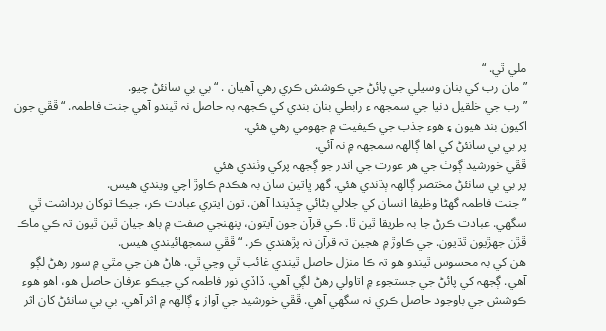ملي ٿي. “
”مان رب کي بنان وسيلي جي پائڻ جي ڪوشش ڪري رھي آھيان . “ بي بي سانئڻ چيو.
”رب جي خلقيل دنيا جي سمجهہ ء رابطي بنان بندي کي ڪجهہ بہ حاصل نہ ٿيندو آھي جنت فاطمہ. “ ڦڦي جون اکيون بند ھيون ۽ ھوء جذب جي ڪيفيت ۾ جهومي رھي ھئي.
پر بي بي سانئڻ کي اھا ڳالھہ سمجهہ ۾ نہ آئي.
ڦڦي خورشيد ڳوٺ جي ھر عورت جي اندر جو ڳجهہ پرکي وٺندي ھئي
پر بي بي سانئڻ مختصر ڳالھہ ٻڌندي ھئي. گهر ڀاتين سان بہ ھڪدم ڪاوڙ اچي ويندي ھيس.
”جنت فاطمہ گهڻا وظيفا انسان کي جلالي بڻائي ڇڏيندا آھن. تون ايتري عبادت ڪر، جيڪا توکان برداشت ٿي سگهي. عبادت ڪرڻ جا بہ طريقا ٿين ٿا. ڪي قرآن جون آيتون، پنھنجي صفت ۾ باھ جيان ٿين ٿيون تہ ڪي ماڪ ڦڙن جھڙيون ٿڌيون. جي ڪاوڙ ۾ ھجين تہ قرآن نہ پڙھندي ڪر. “ ڦڦي سمجهائيندي ھيس.
ھن کي بہ محسوس ٿيندو ھو تہ ڪا منزل حاصل ٿيندي غائب ٿي وڃي ٿي. ھاڻ ھن جي مٿي ۾ سور رھڻ لڳو آھي. ڳجهہ کي پائڻ جي جستجوء ۾ اتاولي رھڻ لڳي آھي. ڏاڏي نور فاطمہ کي جيڪو عرفان حاصل ھو، اھو ھوء ڪوشش جي باوجود حاصل ڪري نہ سگهي آھي. ڦڦي خورشيد جي آواز ۽ ڳالھہ ۾ اثر آھي. بي بي سانئڻ کان اثر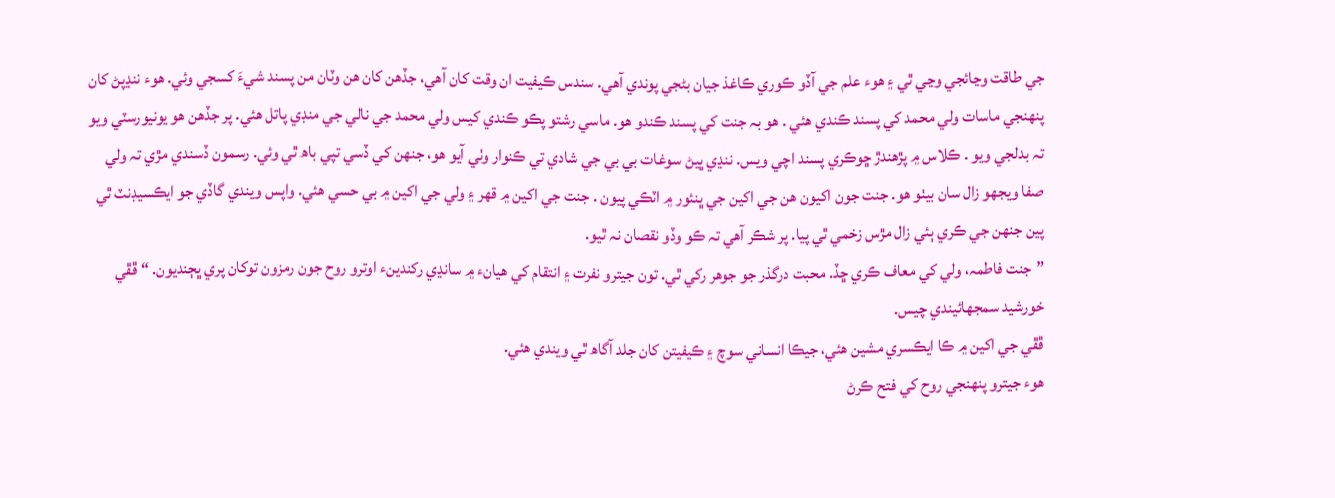جي طاقت وڃائجي وڃي ٿي ۽ ھوء علم جي آڏو ڪوري ڪاغذ جيان بڻجي پوندي آھي. سندس ڪيفيت ان وقت کان آھي، جڏھن کان ھن وٽان من پسند شيءَ کسجي وئي. ھوء ننڍپڻ کان پنھنجي ماسات ولي محمد کي پسند ڪندي ھئي . ھو بہ جنت کي پسند ڪندو ھو. ماسي رشتو پڪو ڪندي کيس ولي محمد جي نالي جي منڊي پاتل ھئي. پر جڏھن ھو يونيورسٽي ويو تہ بدلجي ويو . ڪلاس ۾ پڙھندڙ ڇوڪري پسند اچي ويس. ننڍي ڀيڻ سوغات بي بي جي شادي تي ڪنوار وٺي آيو ھو، جنھن کي ڏسي تپي باھ ٿي وئي. رسمون ڏسندي مڙي تہ ولي صفا ويجهو زال سان بيٺو ھو. جنت جون اکيون ھن جي اکين جي ڀنئور ۾ اٽڪي پيون . جنت جي اکين ۾ قھر ۽ ولي جي اکين ۾ بي حسي ھئي. واپس ويندي گاڏي جو ايڪسيڊنٽ ٿي پين جنھن جي ڪري ٻئي زال مڙس زخمي ٿي پيا. پر شڪر آھي تہ ڪو وڏو نقصان نہ ٿيو.
”جنت فاطمہ، ولي کي معاف ڪري ڇڏ. محبت درگذر جو جوھر رکي ٿي. تون جيترو نفرت ۽ انتقام کي ھيانء ۾ سانڍي رکندينء اوترو روح جون رمزون توکان پري ڀڄنديون. “ ڦڦي خورشيد سمجهائيندي چيس.
ڦڦي جي اکين ۾ ڪا ايڪسري مشين ھئي، جيڪا انساني سوچ ۽ ڪيفيتن کان جلد آگاھ ٿي ويندي ھئي.
ھوء جيترو پنھنجي روح کي فتح ڪرڻ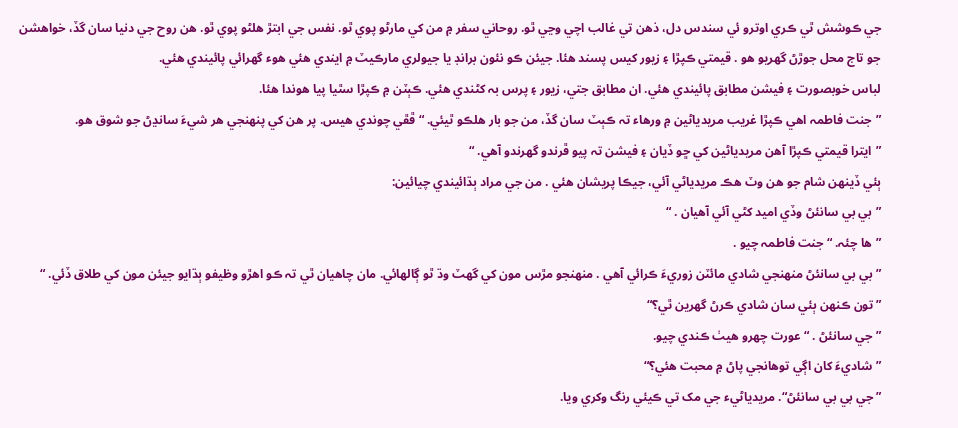جي ڪوشش ٿي ڪري اوترو ئي سندس دل، ذھن تي غالب اچي وڃي ٿو. روحاني سفر ۾ من کي مارڻو پوي ٿو. نفس جي ابتڙ ھلڻو پوي ٿو. ھن روح جي دنيا سان گڏ، خواھشن جو تاج محل جوڙڻ گهريو ھو . قيمتي ڪپڙا ۽ زيور کيس پسند ھئا. جيئن ڪو نئون برانڊ يا جيولري مارڪيٽ ۾ ايندي ھئي ھوء گهرائي پائيندي ھئي.
لباس خوبصورت ۽ فيشن مطابق پائيندي ھئي. ان مطابق جتي، زيور ۽ پرس بہ کڻندي ھئي. ڪٻٽن ۾ ڪپڙا سٿيا پيا ھوندا ھئا.
”جنت فاطمہ اھي ڪپڙا غريب مريدياڻين ۾ ورھاء تہ ڪٻٽ سان گڏ، من جو بار ھلڪو ٿيئي. “ ڦڦي چوندي ھيس. پر ھن کي پنھنجي ھر شيءَ سانڍڻ جو شوق ھو.
”ايترا قيمتي ڪپڙا آھن مريدياڻين کي ڇو ڏيان ۽ فيشن تہ پيو ڦرندو گهرندو آھي. “
ٻئي ڏينھن شام جو ھن وٽ ھڪ مريدياڻي آئي، جيڪا پريشان ھئي . من جي مراد ٻڌائيندي چيائين:
”بي بي سانئڻ وڏي اميد کڻي آئي آھيان . “
”ھا چئہ. “ جنت فاطمہ چيو .
”بي بي سانئڻ منھنجي شادي مائٽن زوريءَ ڪرائي آھي . منھنجو مڙس مون کي گهٽ وڌ ٿو ڳالھائي. مان چاھيان ٿي تہ ڪو اھڙو وظيفو ٻڌايو جيئن مون کي طلاق ڏئي. “
”تون ڪنھن ٻئي سان شادي ڪرڻ گهرين ٿي؟“
”جي سانئڻ . “ عورت چھرو ھيٺ ڪندي چيو.
”شاديءَ کان اڳي توھانجي پاڻ ۾ محبت ھئي؟“
” جي بي بي سانئڻ“. مريدياڻيء جي مک تي ڪيئي رنگ وکري ويا.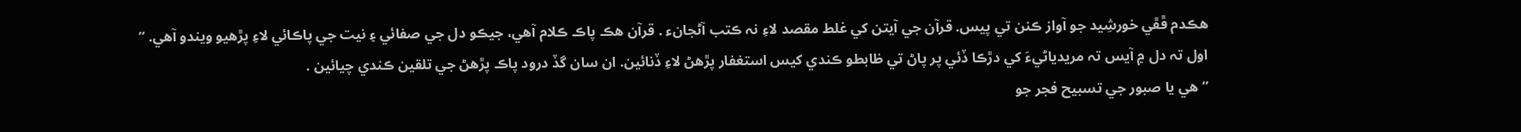ھڪدم ڦڦي خورشِيد جو آواز ڪنن تي پيس. قرآن جي آيتن کي غلط مقصد لاءِ نہ ڪتب آڻجانء . قرآن ھڪ پاڪ ڪلام آھي، جيڪو دل جي صفائي ۽ نيت جي پاڪائي لاءِ پڙھيو ويندو آھي. “
اول تہ دل ۾ آيس تہ مريدياڻيءَ کي دڙڪا ڏئي پر پاڻ تي ظابطو ڪندي کيس استغفار پڙھڻ لاءِ ڏنائين. ان سان گڏ درود پاڪ پڙھڻ جي تلقين ڪندي چيائين .
”ھي يا صبور جي تسبيح فجر جو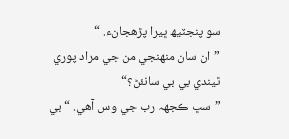سو پنجٽيھ ڀيرا پڙھجانء. “
”ان سان منھنجي من جي مراد پوري ٿيندي بي بي سانئڻ؟“
”سڀ ڪجهہ رب جي وس آھي. “ بي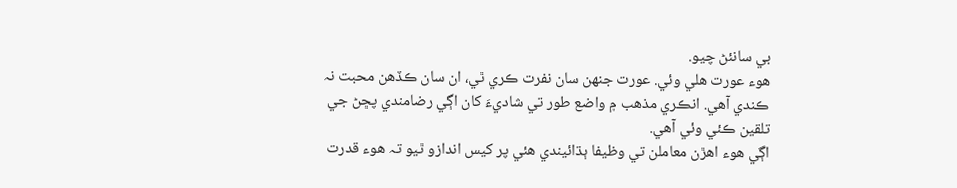بي سانئڻ چيو.
ھوء عورت ھلي وئي. عورت جنھن سان نفرت ڪري ٿي، ان سان ڪڏھن محبت نہ ڪندي آھي. انڪري مذھب ۾ واضع طور تي شاديءَ کان اڳي رضامندي پڇڻ جي تلقين ڪئي وئي آھي.
اڳي ھوء اھڙن معاملن تي وظيفا ٻڌائيندي ھئي پر کيس اندازو ٿيو تہ ھوء قدرت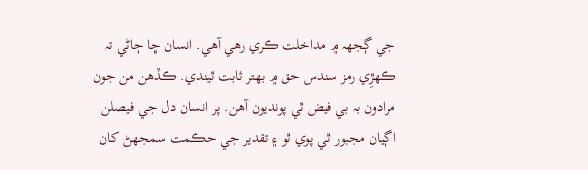جي ڳجهہ ۾ مداخلت ڪري رھي آھي. انسان ڇا ڄاڻي تہ ڪھڙِي رمز سندس حق ۾ بھتر ثابت ٿيندي. ڪڏھن من جون مرادون بہ بي فيض ٿي پونديون آھن. پر انسان دل جي فيصلن اڳيان مجبور ٿي پوي ٿو ۽ تقدير جي حڪمت سمجهڻ کان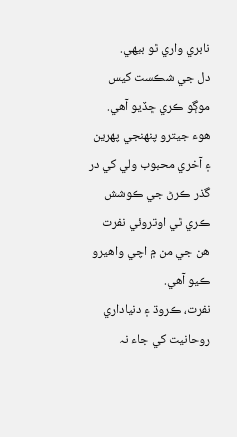نابري واري ٿو بيھي.
دل جي شڪست کيس موڳو ڪري ڇڏيو آھي. ھوء جيترو پنھنجي پھرين ۽ آخري محبوب ولي کي در گذر ڪرڻ جي ڪوشش ڪري ٿي اوتروئي نفرت ھن جي من ۾ اچي واھيرو ڪيو آھي.
نفرت، ڪروڌ ۽ دنياداري روحانيت کي جاء نہ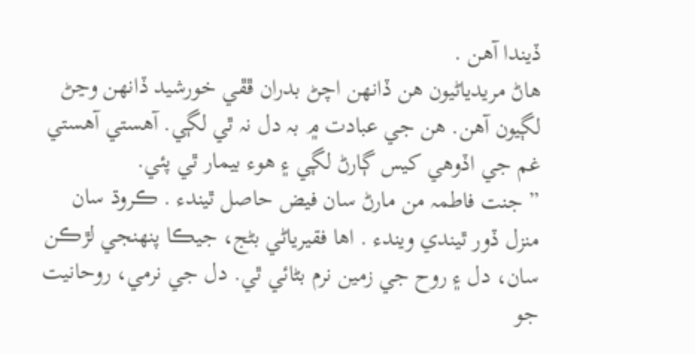ڏيندا آھن .
ھاڻ مريدياڻيون ھن ڏانھن اچڻ بدران ڦڦي خورشيد ڏانھن وڃڻ لڳيون آھن. ھن جي عبادت ۾ بہ دل نہ ٿي لڳي. آھستي آھستي غم جي اڏوھي کيس ڳارڻ لڳي ۽ ھوء بيمار ٿي پئي.
” جنت فاطمہ من مارڻ سان فيض حاصل ٿيندء . ڪروڌ سان منزل ڏور ٿيندي ويندء . اھا فقيرياڻي بڻج، جيڪا پنھنجي لڙڪن سان، دل ۽ روح جي زمين نرم بڻائي ٿي. دل جي نرمي، روحانيت جو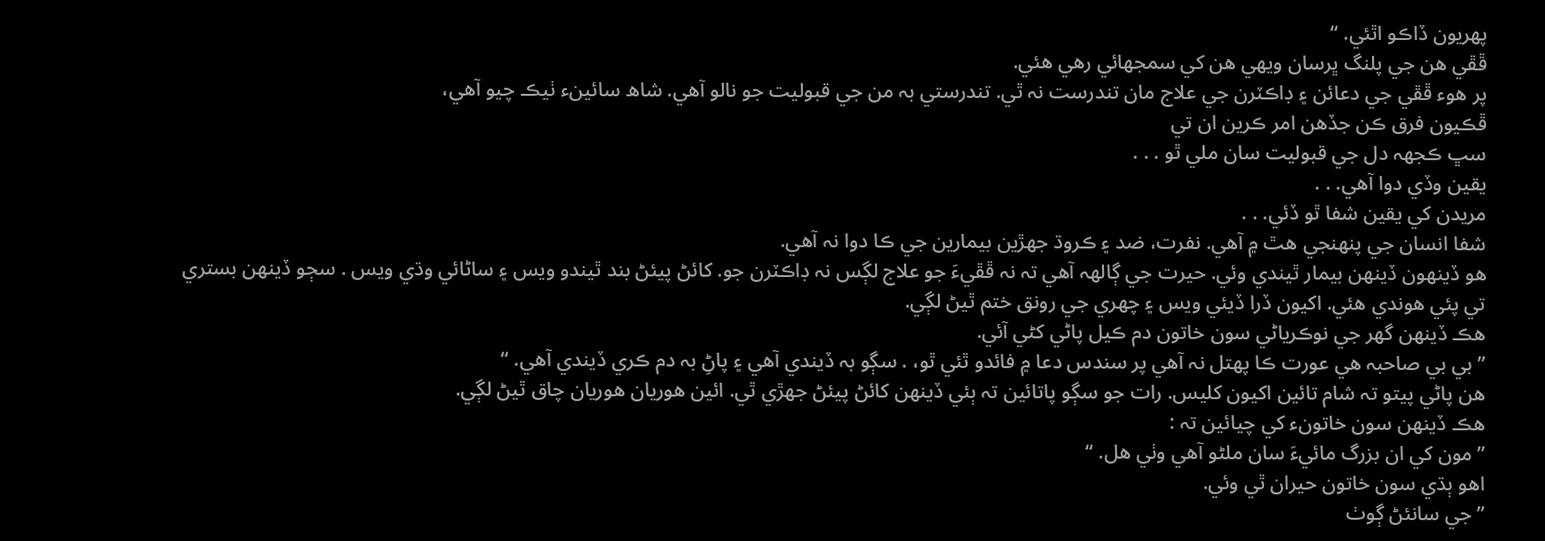پھريون ڏاڪو اٿئي. “
ڦڦي ھن جي پلنگ ڀرسان ويھي ھن کي سمجهائي رھي ھئي.
پر ھوء ڦڦي جي دعائن ۽ ڊاڪٽرن جي علاج مان تندرست نہ ٿي. تندرستي بہ من جي قبوليت جو نالو آھي. شاھ سائينء ٺيڪ چيو آھي،
ڦڪيون فرق ڪن جڏھن امر ڪرين ان تي
سڀ ڪجهہ دل جي قبوليت سان ملي ٿو . . .
يقين وڏي دوا آھي. . .
مريدن کي يقين شفا ٿو ڏئي. . .
شفا انسان جي پنھنجي ھٿ ۾ آھي. نفرت، ضد ۽ ڪروڌ جھڙين بيمارين جي ڪا دوا نہ آھي.
ھو ڏينھون ڏينھن بيمار ٿيندي وئي. حيرت جي ڳالھہ آھي تہ نہ ڦڦيءَ جو علاج لڳس نہ ڊاڪٽرن جو. کائڻ پيئڻ بند ٿيندو ويس ۽ ساڻائي وڌي ويس . سڄو ڏينھن بستري تي پئي ھوندي ھئي. اکيون ڏرا ڏيئي ويس ۽ چھري جي رونق ختم ٿيڻ لڳي.
ھڪ ڏينھن گهر جي نوڪرياڻي سون خاتون دم ڪيل پاڻي کڻي آئي.
” بي بي صاحبہ ھي عورت ڪا پھتل نہ آھي پر سندس دعا ۾ فائدو ٿئي ٿو، . سڳو بہ ڏيندي آھي ۽ پاڻِ بہ دم ڪري ڏيندي آھي. “
ھن پاڻي پيتو تہ شام تائين اکيون کليس. رات جو سڳو پاتائين تہ ٻئي ڏينھن کائڻ پيئڻ جھڙي ٿي. ائين ھوريان ھوريان چاق ٿيڻ لڳي.
ھڪ ڏينھن سون خاتونء کي چيائين تہ :
” مون کي ان بزرگ مائيءَ سان ملڻو آھي وٺي ھل. “
اھو ٻڌي سون خاتون حيران ٿي وئي.
”جي سانئڻ ڳوٺ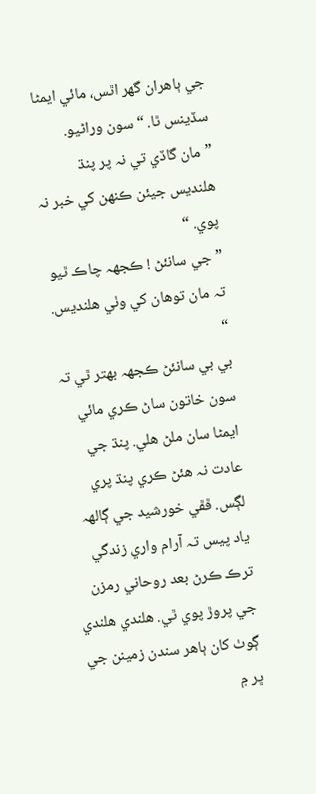جي ٻاھران گهر اٿس، مائي ايمڻا سڏينس ٿا. “ سون وراڻيو.
”مان گاڏي تي نہ پر پنڌ ھلنديس جيئن ڪنھن کي خبر نہ پوي. “
”جي سانئڻ ! ڪجهہ چاڪ ٿيو تہ مان توھان کي وٺي ھلنديس. “
بي بي سانئڻ ڪجهہ بھتر ٿي تہ سون خاتون ساڻ ڪري مائي ايمڻا سان ملڻ ھلي. پنڌ جي عادت نہ ھئڻ ڪري پنڌ پري لڳس. ڦڦي خورشيد جي ڳالھہ ياد پيس تہ آرام واري زندگي ترڪ ڪرڻ بعد روحاني رمزن جي پروڙ پوي ٿي. ھلندي ھلندي ڳوٺ کان ٻاھر سندن زمينن جي ڀر ۾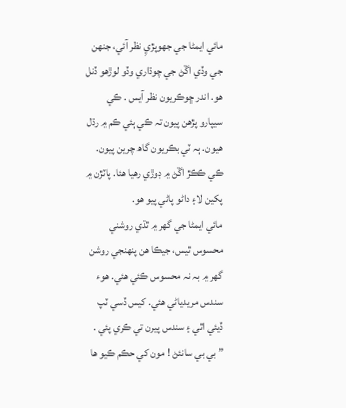مائي ايمڻا جي جهوپڙيِ نظر آئي، جنھن جي وڏي اڱڻ جي چوڌاري وڏو لوڙھو ڏنل ھو. اندر ڇوڪريون نظر آيس . ڪي سيپارو پڙھن پيون تہ ڪي ٻئي ڪم ۾ رڌل ھيون. ٻہ ٽي بڪريون گاھ چرين پيون. ڪي ڪڪڙ اڱڻ ۾ ڊوڙي رھيا ھئا. پاٽڙن ۾ پکين لا۽ داڻو پاڻي پيو ھو.
مائي ايمڻا جي گهر ۾ ٿڌي روشني محسوس ٿيس، جيڪا ھن پنھنجي روشن گهر ۾ بہ نہ محسوس ڪئي ھئي. ھوء سندس مريدياڻي ھئي. کيس ڏسي ٽپ ڏيئي اٿي ۽ سندس پيرن تي ڪري پئي .
” بي بي سانئڻ ! مون کي حڪم ڪيو ھا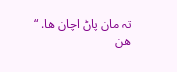تہ مان پاڻ اچان ھا. “
ھن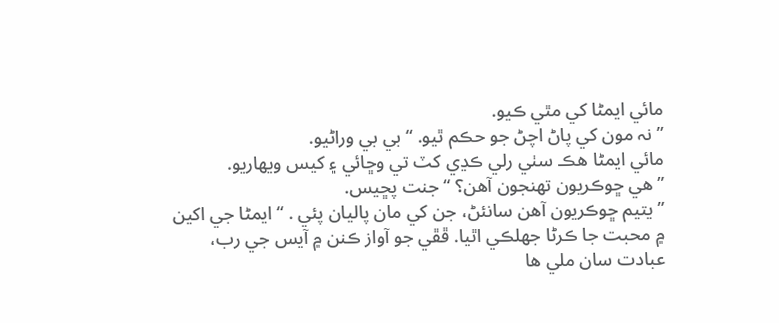مائي ايمڻا کي مٿي ڪيو.
” نہ مون کي پاڻ اچڻ جو حڪم ٿيو. “ بي بي وراڻيو.
مائي ايمڻا ھڪ سٺي رلي ڪڍي کٽ تي وڇائي ۽ کيس ويھاريو.
” ھي ڇوڪريون تھنجون آھن؟ “ جنت پڇيس.
” يتيم ڇوڪريون آھن سانئڻ، جن کي مان پاليان پئي . “ ايمڻا جي اکين ۾ محبت جا ڪرڻا جهلڪي اٿيا. ڦڦي جو آواز ڪنن ۾ آيس جي رب، عبادت سان ملي ھا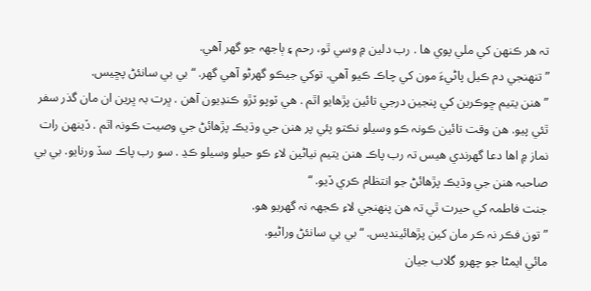تہ ھر ڪنھن کي ملي پوي ھا . رب دلين ۾ وسي ٿو، رحم ۽ ٻاجهہ جو گهر آھي.
” تنھنجي دم ڪيل پاڻيءَ مون کي چاڪ ڪيو آھي. توکي جيڪو گهرڻو آھي گهر. “ بي بي سانئڻ پڇيس.
” ھنن يتيم ڇوڪرين کي پنجين درجي تائين پڙھايو اٿم . ھي ٽوپو ٽڙو ڪندِيون آھن . ڀرت بہ ڀرين ان مان گذر سفر ٿئي پيو. ھن وقت تائين ڪونہ ڪو وسيلو نڪتو پئي پر ھنن جي وڌيڪ پڙھائڻ جي وصيت ڪونہ اٿم . ڏينھن رات نماز ۾ اھا دعا گهرندي ھيس تہ رب پاڪ ھنن يتيم نياڻين لاءِ ڪو حيلو وسيلو ڪڍ . سو رب پاڪ سڏ ورنايو. بي بي صاحبہ ھنن جي وڌيڪ پڙھائڻ جو انتظام ڪري ڏيو. “
جنت فاطمہ کي حيرت ٿي تہ ھن پنھنجي لاءِ ڪجهہ نہ گهريو ھو.
” تون فڪر نہ ڪر مان کين پڙھائينديس. “ بي بي سانئڻ وراڻيو.
مائي ايمڻا جو چھرو گلاب جيان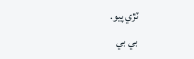ٽڙي پيو.
بي بي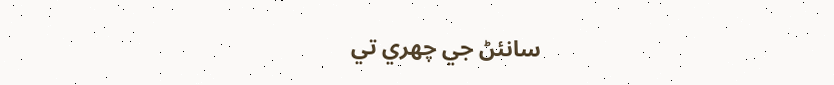سانئڻ جي چھري تي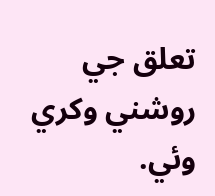تعلق جي روشني وکري وئي.